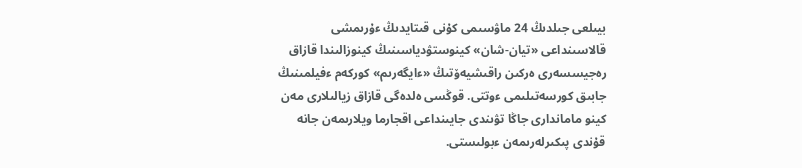بيىلعى جىلدىڭ 24 ماۋسىمى كۇنى قىتايدىڭ ءۇرىمشى قالاسىنداعى «تيان-شان» كينوستۋدياسىنىڭ كينوزالىندا قازاق رەجيسسەرى ەركىن راقىشيەۆتىڭ «ءايگەرىم» كوركەم ءفيلمىنىڭ جابىق كورسەتىلىمى ءوتتى. قوڭسى ەلدەگى قازاق زيالىلارى مەن كينو ماماندارى جاڭا تۋىندى جايىنداعى اقجارما ويلارىمەن جانە قۇندى پىكىرلەرىمەن ءبولىستى.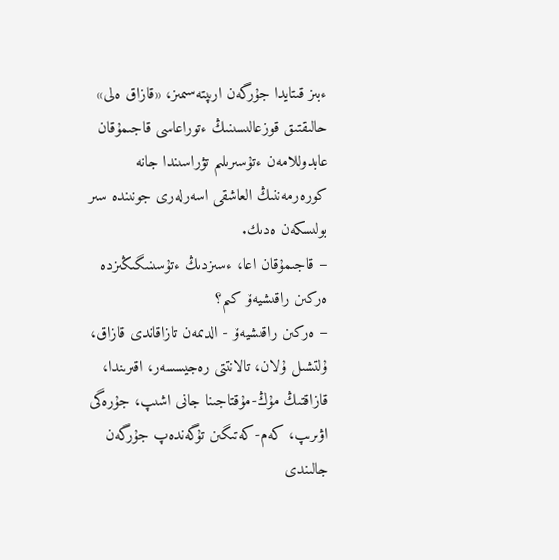ءبىز قىتايدا جۇرگەن ارىپتەسىمىز، «قازاق ەلى» حالىقتىق قوزعالىسىنىڭ ءتوراعاسى قاجىمۇقان عابدوللامەن ءتۇسىرىلىم تۋراسىندا جانە كورەرمەننىڭ العاشقى اسەرلەرى جونىندە سىر بولىسكەن ەدىك.
– قاجىمۇقان اعا، ءسىزدىڭ ءتۇسىنىگىڭىزدە ەركىن راقىشيەۆ كىم؟
– ەركىن راقىشيەۆ - الدىمەن تازاقاندى قازاق، ۇلتشىل ۇلان، تالانتتى رەجيسسەر، اقىرىندا، قازاقتىڭ مۇڭ-مۇقتاجىنا جانى اشىپ، جۇرەگى اۋىرىپ، كەم-كەتىگىن تۇگەندەپ جۇرگەن جالىندى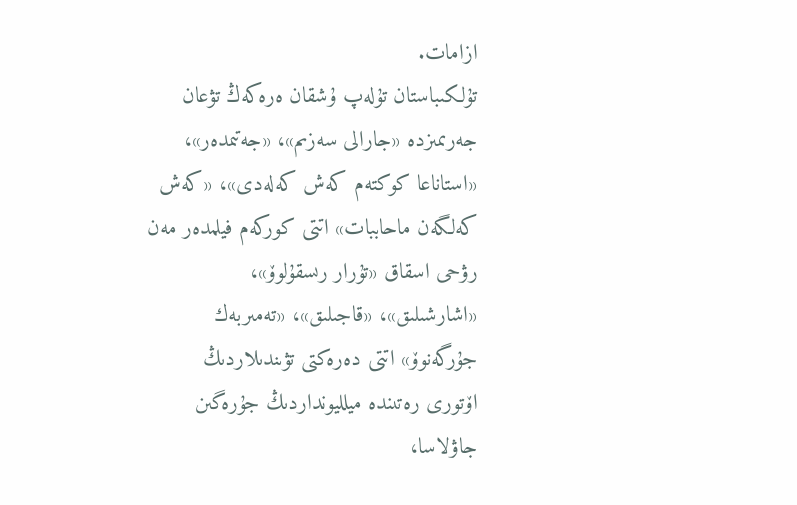ازامات.
تۇلكىباستان تۇلەپ ۇشقان ەرەكەڭ تۋعان جەرىمىزدە «جارالى سەزىم»، «جەتىمدەر»، «استاناعا كوكتەم كەش كەلەدى»، «كەش كەلگەن ماحاببات» اتتى كوركەم فيلمدەر مەن رۋحى اسقاق «تۇرار رىسقۇلوۆ»، «اشارشىلىق»، «قاجىلىق»، «تەمىربەك جۇرگەنوۆ» اتتى دەرەكتى تۋىندىلاردىڭ اۆتورى رەتىندە ميلليونداردىڭ جۇرەگىن جاۋلاسا،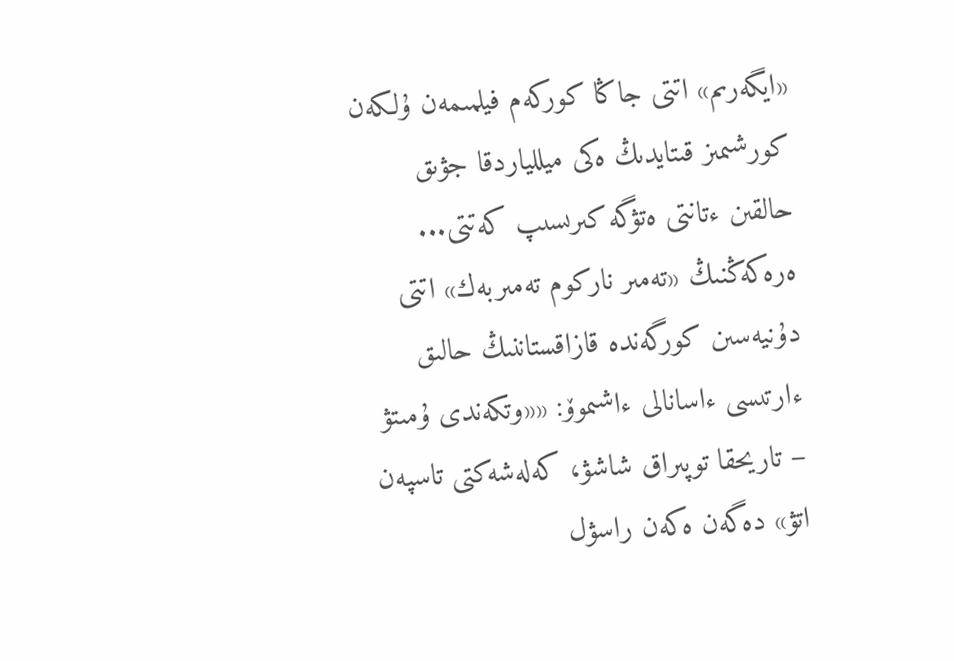«ايگەرىم» اتتى جاڭا كوركەم فيلمىمەن ۇلكەن كورشىمىز قىتايدىڭ ەكى ميللياردقا جۋىق حالقىن ءتانتى ەتۋگە كىرىسىپ كەتتى... ەرەكەڭنىڭ «تەمىر ناركوم تەمىربەك» اتتى دۇنيەسىن كورگەندە قازاقستاننىڭ حالىق ءارتىسى ءاسانالى ءاشىموۆ: ««وتكەندى ۇمىتۋ – تاريحقا توپىراق شاشۋ، كەلەشەكتى تاسپەن اتۋ» دەگەن ەكەن راسۋل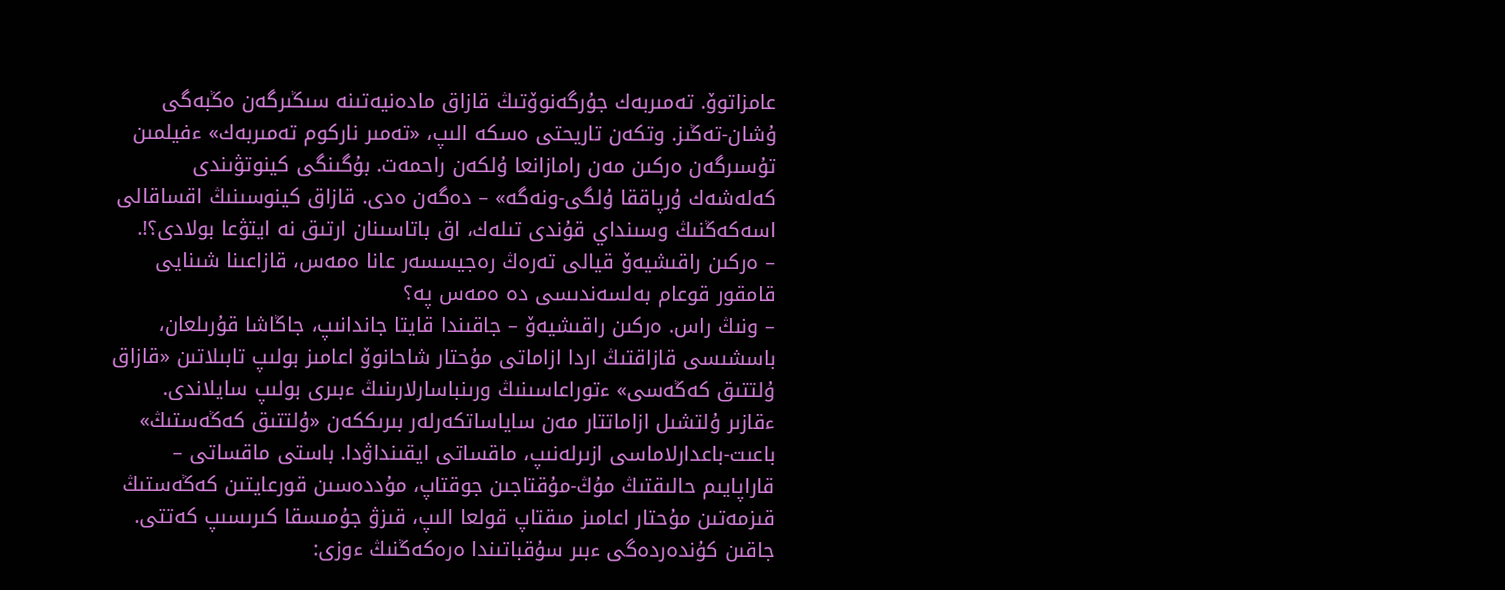عامزاتوۆ. تەمىربەك جۇرگەنوۆتىڭ قازاق مادەنيەتىنە سىڭىرگەن ەڭبەگى ۇشان-تەڭىز. وتكەن تاريحتى ەسكە الىپ، «تەمىر ناركوم تەمىربەك» ءفيلمىن تۇسىرگەن ەركىن مەن رامازانعا ۇلكەن راحمەت. بۇگىنگى كينوتۋىندى كەلەشەك ۇرپاققا ۇلگى-ونەگە» – دەگەن ەدى. قازاق كينوسىنىڭ اقساقالى اسەكەڭنىڭ وسىنداي قۇندى تىلەك، اق باتاسىنان ارتىق نە ايتۋعا بولادى؟!.
– ەركىن راقىشيەۆ قيالى تەرەڭ رەجيسسەر عانا ەمەس، قازاعىنا شىنايى قامقور قوعام بەلسەندىسى دە ەمەس پە؟
– ونىڭ راس. ەركىن راقىشيەۆ – جاقىندا قايتا جاندانىپ، جاڭاشا قۇرىلعان، باسشىسى قازاقتىڭ اردا ازاماتى مۇحتار شاحانوۆ اعامىز بولىپ تابىلاتىن «قازاق ۇلتتىق كەڭەسى» ءتوراعاسىنىڭ ورىنباسارلارىنىڭ ءبىرى بولىپ سايلاندى. ءقازىر ۇلتشىل ازاماتتار مەن ساياساتكەرلەر بىرىككەن «ۇلتتىق كەڭەستىڭ» باعىت-باعدارلاماسى ازىرلەنىپ، ماقساتى ايقىنداۋدا. باستى ماقساتى – قاراپايىم حالىقتىڭ مۇڭ-مۇقتاجىن جوقتاپ، مۇددەسىن قورعايتىن كەڭەستىڭ قىزمەتىن مۇحتار اعامىز مىقتاپ قولعا الىپ، قىزۋ جۇمىسقا كىرىسىپ كەتتى.
جاقىن كۇندەردەگى ءبىر سۇقباتىندا ەرەكەڭنىڭ ءوزى: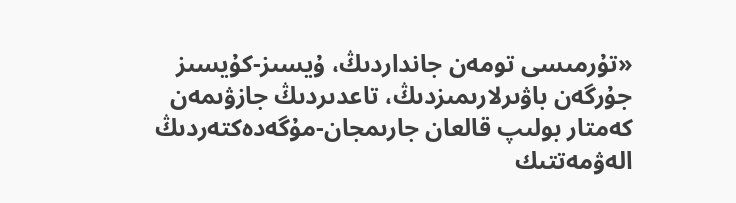«تۇرمىسى تومەن جانداردىڭ، ۇيسىز-كۇيسىز جۇرگەن باۋىرلارىمىزدىڭ، تاعدىردىڭ جازۋىمەن كەمتار بولىپ قالعان جارىمجان-مۇگەدەكتەردىڭ الەۋمەتتىك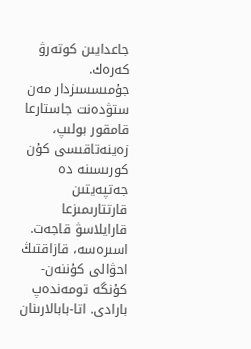جاعدايىن كوتەرۋ كەرەك. جۇمىسسىزدار مەن ستۋدەنت جاستارعا قامقور بولىپ، زەينەتاقىسى كۇن كورىسىنە دە جەتپەيتىن قارتتارىمىزعا قارايلاسۋ قاجەت. اسىرەسە، قازاقتىڭ احۋالى كۇننەن-كۇنگە تومەندەپ بارادى. اتا-بابالارىنان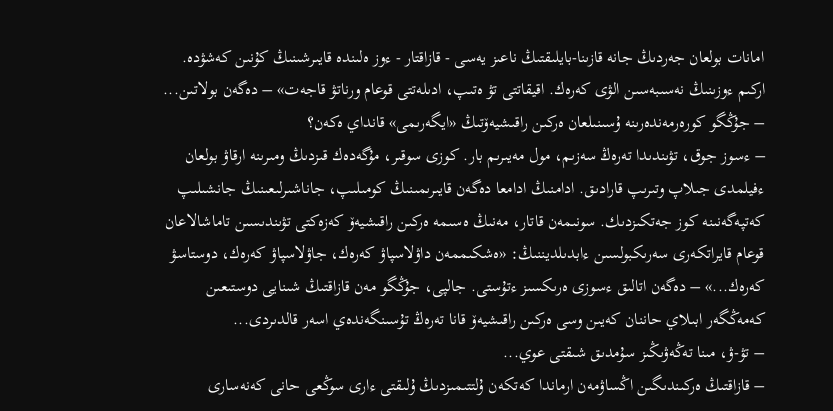امانات بولعان جەردىڭ جانە قازىنا-بايلىقتىڭ ناعىز يەسى - قازاقتار - ءوز ەلىندە قايىرشىنىڭ كۇنىن كەشۋدە. اركىم ءوزىنىڭ نەسىبەسىن الۋى كەرەك. اقيقاتتى تۋ ەتىپ، ادىلەتتى قوعام ورناتۋ قاجەت» – دەگەن بولاتىن...
– جۇڭگو كورەرمەندەرىنە ۇسىنىلعان ەركىن راقىشيەۆتىڭ «ايگەرىمى» قانداي ەكەن؟
– ءسوز جوق، تۋىندىدا تەرەڭ سەزىم، مول مەيىرىم بار. كوزى سوقىر، مۇگەدەك قىزدىڭ ومىرىنە ارقاۋ بولعان ءفيلمدى جىلاپ وتىرىپ قارادىق. ادامنىڭ ادامعا دەگەن قايىرىمىنىڭ كومىلىپ، جاناشىرلىعىنىڭ جانشىلىپ كەتپەگەنىنە كوز جەتكىزدىك. سونىمەن قاتار، مەنىڭ ەسىمە ەركىن راقىشيەۆ كەزەكتى تۋىندىسىن تاماشالاعان قوعام قايراتكەرى سەرىكبولسىن ءابدىلديننىڭ: «ەشكىممەن داۋلاسپاۋ كەرەك، جاۋلاسپاۋ كەرەك، دوستاسۋ كەرەك...» – دەگەن اتالىق ءسوزى ەرىكسىز ءتۇستى. جالپى، جۇڭگو مەن قازاقتىڭ شىنايى دوستىعىن كەمەڭگەر ابىلاي حاننان كەيىن وسى ەركىن راقىشيەۆ قانا تەرەڭ تۇسىنگەندەي اسەر قالدىردى...
– تۋ-ۋ، مىنا تەڭەۋىڭىز سۇمدىق شىقتى عوي...
– قازاقتىڭ ەركىندىگىن اڭساۋمەن ارماندا كەتكەن ۇلتتىمىزدىڭ ۇلىقتى ءارى سوڭعى حانى كەنەسارى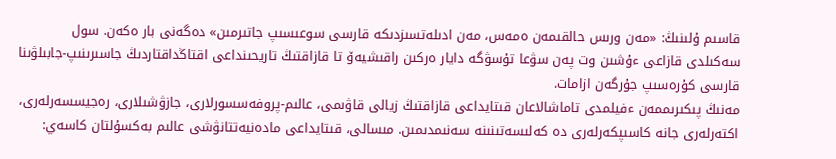قاسىم ۇلىنىڭ: «مەن ورىس حالقىمەن ەمەس، مەن ادىلەتسىزدىكە قارسى سوعىسىپ جاتىرمىن» دەگەنى بار ەكەن. سول سەكىلدى قازاعى ءۇشىن وت پەن سۋعا تۇسۋگە دايار ەركىن راقىشيەۆ تا قازاقتىڭ تاريحىنداعى اقتاڭداقتاردىڭ جاسىرىنىپ-جابىلۋىنا قارسى كۇرەسىپ جۇرگەن ازامات.
مەنىڭ پىكىرىممەن ءفيلمدى تاماشالاعان قىتايداعى قازاقتىڭ زيالى قاۋىمى، عالىم-پروفەسسورلارى، جازۋشىلارى، رەجيسسەرلەرى، اكتەرلەرى جانە كاسىپكەرلەرى دە كەلىسەتىنىنە سەنىمدىمىن. مىسالى، قىتايداعى مادەنيەتتانۋشى عالىم بەكسۇلتان كاسەي: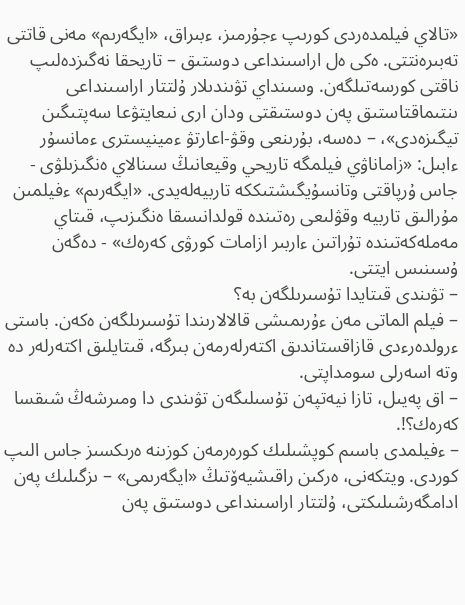«تالاي فيلمدەردى كورىپ ءجۇرمىز، ءبىراق، «ايگەرىم» مەنى قاتتى تەبىرەنتتى. ەكى ەل اراسىنداعى دوستىق – تاريحقا نەگىزدەلىپ ناقتى كورسەتىلگەن. وسىنداي تۋىندىلار ۇلتتار اراسىنداعى ىنتىماقتاستىق پەن دوستىقتى ودان ارى نىعايتۋعا سەپتىگىن تيگىزەدى»، – دەسە، بۇرىنعى وقۋ-اعارتۋ ءمينيسترى ءمانسۇر ءابىل: «زاماناۋي فيلمگە تاريحي وقيعانىڭ سىنالاي ەنگىزىلۋى - جاس ۇرپاقتى وتانسۇيگىشتىككە تاربيەلەيدى. «ايگەرىم» ءفيلمىن مۇرالىق تاربيە وقۋلىعى رەتىندە قولدانىسقا ەنگىزىپ، قىتاي مەملەكەتىندە تۇراتىن ءاربىر ازامات كورۋى كەرەك» - دەگەن ۇسىنىس ايتتى.
– تۋىندى قىتايدا تۇسىرىلگەن بە؟
– فيلم الماتى مەن ءۇرىمىشى قالالارىندا تۇسىرىلگەن ەكەن. باستى ءرولدەرءدى قازاقستاندىق اكتەرلەرمەن بىرگە، قىتايلىق اكتەرلەر دە وتە اسەرلى سومداپتى.
– اق پەيىل، تازا نيەتپەن تۇسىلىگەن تۋىندى دا ومىرشەڭ شىقسا كەرەك؟!.
– ءفيلمدى باسىم كوپشىلىك كورەرمەن كوزىنە ەرىكسىز جاس الىپ كوردى. ويتكەنى، ەركىن راقىشيەۆتىڭ «ايگەرىمى» – ىزگىلىك پەن ادامگەرشىلىكتى، ۇلتتار اراسىنداعى دوستىق پەن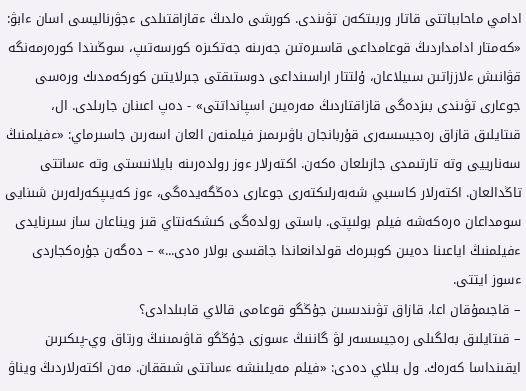ادامي ماحابباتتى قاتار وربىتكەن تۋىندى. كورشى ەلدىڭ ءقازاقتىلدى ءجۋرناليسى اسان ءابۋ: «كەمتار ادامداردىڭ قوعامداعى قاسىرەتىن جەرىنە جەتكىزە كورسەتىپ، سوڭىندا كورەرمەنگە قۋانىش ءلاززاتىن سىيلاعان، ۇلتتار اراسىنداعى دوستىقتى جىرلايتىن كوركەمدىك ورەسى جوعارى تۋىندى بىزدەگى قازاقتاردىڭ مەرەيىن اسپانداتتى» - دەپ اعىنان جارىلدى. ال، قىتايلىق قازاق رەجيسسەرى قۇربانجان باۋىرىمىز فيلمنەن العان اسەرىن جاسىرماي: «ءفيلمنىڭ سەنارييى وتە تارتىمدى جازىلعان ەكەن. اكتەرلار ءوز رولدەرىنە بايلانىستى وتە ءساتتى تاڭدالعان. اكتەرلار كاسىبي شەبەرلىكتەرى جوعارى دەڭگەيدەگى، ءوز كەيىپكەرلەرىن شىنايى سومداعان ەرەكەشە فيلم بولىپتى. باستى رولدەگى كىشكەنتاي قىز ويناعان ساز سىرنايدى ءفيلمنىڭ اياعىنا دەيىن كوبىرەك قولدانعاندا جاقسى بولار ەدى...» – دەگەن جۇرەكجاردى ءسوز ايتتى.
– قاجىمۇقان اعا، قازاق تۋىندىسىن جۇڭگو قوعامى قالاي قابىلدادى؟
– قىتايلىق بەلگىلى رەجيسسەر لۋ گاننىڭ ءسوزى جۇڭگو قاۋىمىنىڭ ورتاق وي-پىكىرىن ايقىنداسا كەرەك. ول بىلاي دەدى: «فيلم مەيلىنشە ءساتتى شىققان. مەن اكتەرلاردىڭ ويناۋ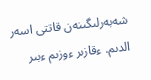شەبەرلىگىنەن قاتتى اسەر الدىم. ءقازىر ءوزىم ءبىر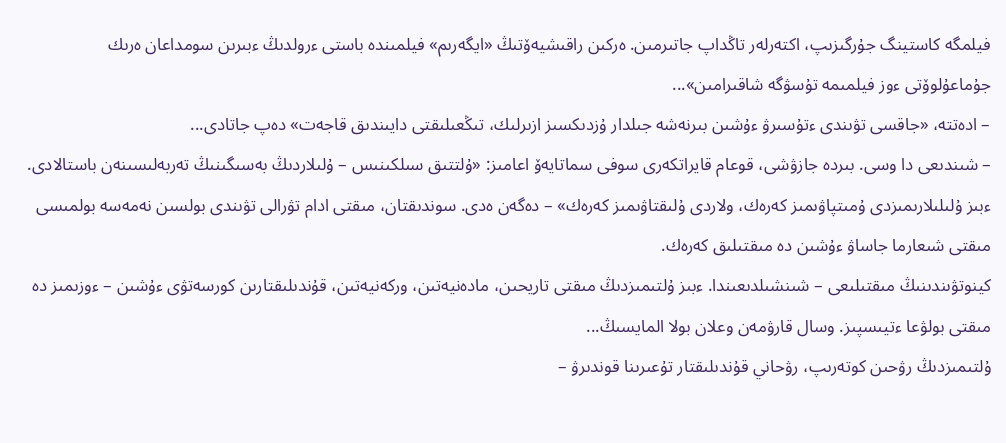فيلمگە كاستينگ جۇرگىزىپ، اكتەرلەر تاڭداپ جاتىرمىن. ەركىن راقىشيەۆتىڭ «ايگەرىم» فيلمىندە باستى ءرولدىڭ ءبىرىن سومداعان ەرىك جۇماعۇلوۆتى ءوز فيلمىمە تۇسۋگە شاقىرامىن»...
– ادەتتە، «جاقسى تۋىندى ءتۇسىرۋ ءۇشىن بىرنەشە جىلدار ۇزدىكسىز ازىرلىك، تىڭعىلىقتى دايىندىق قاجەت» دەپ جاتادى...
– شىندىعى دا وسى. بىردە جازۋشى، قوعام قايراتكەرى سوفى سماتايەۆ اعامىز: «ۇلتتىق سىلكىنىس – ۇلىلاردىڭ بەسىگىنىڭ تەربەلىسىنەن باستالادى. ءبىز ۇلىلىلارىمىزدى ۇمىتپاۋىمىز كەرەك، ولاردى ۇلىقتاۋىمىز كەرەك» – دەگەن ەدى. سوندىقتان، مىقتى ادام تۋرالى تۋىندى بولسىن نەمەسە بولمىسى مىقتى شىعارما جاساۋ ءۇشىن دە مىقتىلىق كەرەك.
كينوتۋىندىنىڭ مىقتىلىعى – شىنشىلدىعىندا. ءبىز ۇلتىمىزدىڭ مىقتى تاريحىن، مادەنيەتىن، وركەنيەتىن، قۇندىلىقتارىن كورسەتۋى ءۇشىن – ءوزىمىز دە مىقتى بولۋعا ءتيىسپىز. وسال قارۋمەن وعلان بولا المايسىڭ...
ۇلتىمىزدىڭ رۋحىن كوتەرىپ، رۋحاني قۇندىلىقتار تۇعىرىنا قوندىرۋ –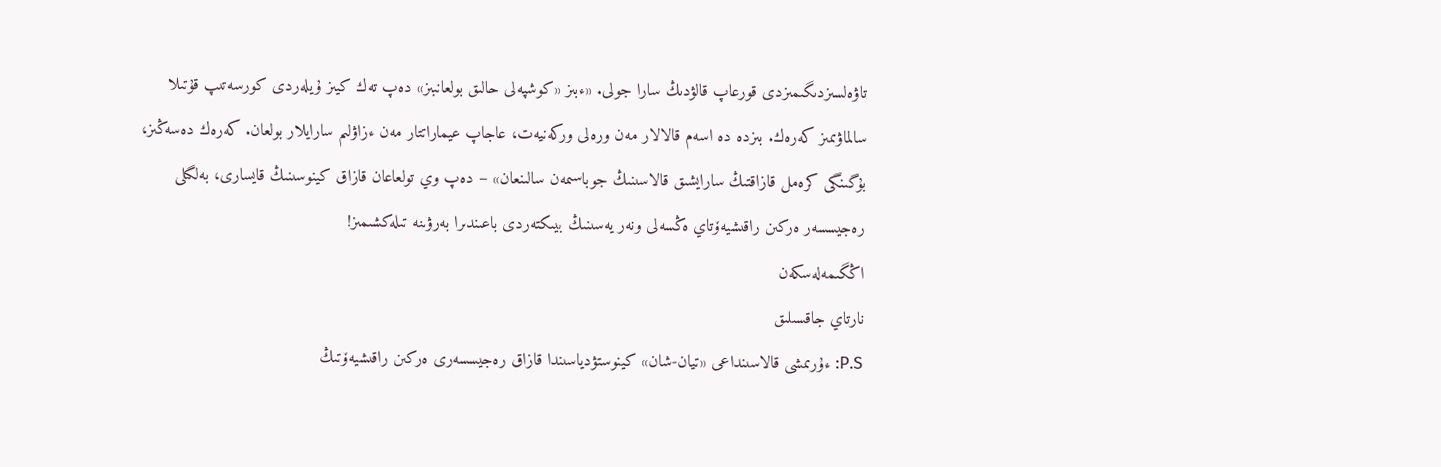تاۋەلسىزدىگىمىزدى قورعاپ قالۋدىڭ سارا جولى. «ءبىز «كوشپەلى حالىق بولعانبىز» دەپ تەك كيىز ۇيلەردى كورسەتىپ قۇتىلا سالماۋىمىز كەرەك. بىزدە دە اسەم قالالار مەن ورەلى وركەنيەت، عاجاپ عيماراتتار مەن ءزاۋلىم سارايلار بولعان. كەرەك دەسەڭىز، بۇگىنگى كرەمل قازاقتىڭ سارايشىق قالاسىنىڭ جوباسىمەن سالىنعان» – دەپ وي تولعاعان قازاق كينوسىنىڭ قايسارى، بەلگىلى رەجيسسەر ەركىن راقىشيەۆتاي ەڭسەلى ونەر يەسىنىڭ بيىكتەردى باعىندىرا بەرۋىنە تىلەكشىمىز!
اڭگىمەلەسكەن
نارتاي جاقسىلىق
P.S: ءۇرىمشى قالاسىنداعى «تيان-شان» كينوستۋدياسىندا قازاق رەجيسسەرى ەركىن راقىشيەۆتىڭ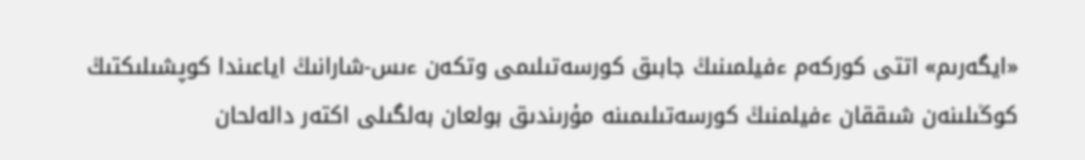«ايگەرىم» اتتى كوركەم ءفيلمىنىڭ جابىق كورسەتىلىمى وتكەن ءىس-شارانىڭ اياعىندا كوپشىلىكتىڭ كوڭىلىنەن شىققان ءفيلمنىڭ كورسەتىلىمىنە مۇرىندىق بولعان بەلگىلى اكتەر دالەلحان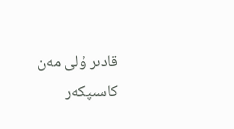قادىر ۇلى مەن كاسىپكەر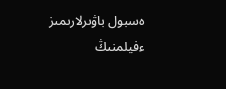ەسبول باۋىرلارىمىز ءفيلمنىڭ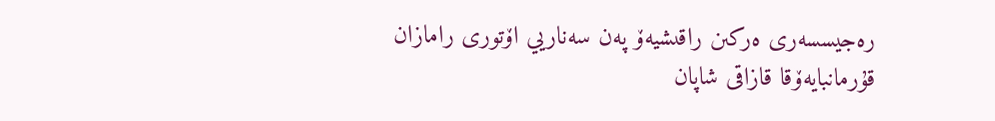رەجيسسەرى ەركىن راقىشيەۆ پەن سەناريي اۆتورى رامازان قۇرمانبايەۆقا قازاقى شاپان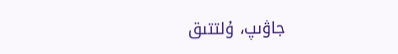جاۋىپ، ۇلتتىق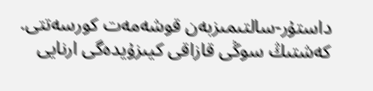داستۇر-سالتىمىزبەن قوشەمەت كورسەتتى. كەشتىڭ سوڭى قازاقى كيىزۇيدەگى ارنايى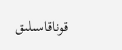قوناقاسىلىق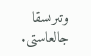وتىرىسقا جالعاستى.